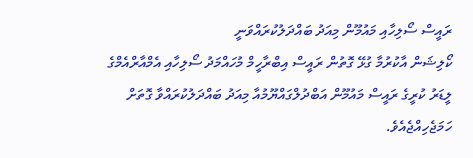ރައީސް ސޯލިހާއި މައުމޫން މިއަދު ބައްދަލުކުރައްވަނީ
ކޯލިޝަން އާކުރުމާ ގުޅޭ ގޮތުން ރައީސް އިބްރާހީމް މުހައްމަދު ސޯލިހާއި އެމްއާރްއެމްގެ ލީޑަރު ކުރީގެ ރައީސް މައުމޫން އަބްދުލްގައްޔޫމުއާ މިއަދު ބައްދަލުކުރައްވާ ގޮތަށް ހަމަޖެހިއްޖެއެވެ.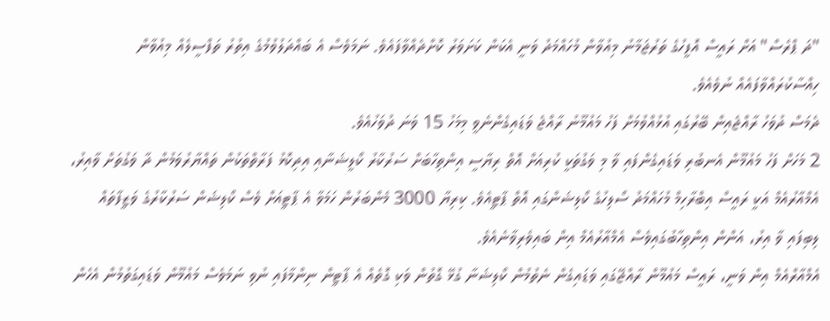"ދަ ޕްރެސް" އަށް ރައީސް އޮފީހުގެ ތަރުޖަމާނު މިއުވާން މުހައްމަދު ވަނީ އެކަން ކަށަވަރު ކޮށްދެއްވާފައެވެ. ނަމަވެސް އެ ބައްދަލުވުމުގެ އިތުރު ތަފްސީލެއް މިއުވާން ހިއްސާކުރައްވާފައެއް ނުވެއެވެ.
ދެމަސް ދުވަހު ރާއްޖެއިން ބޭރުގައި އުޅުއްވުމަށް ފަހު މައުމޫނު ރާއްޖެ ވަޑައިގެންނެވީ މިމަހު 15 ވަނަ ދުވަހުއެވެ.
2 މަހަށް ފަހު މައުމޫން އެނބުރި ވަޑައިގެންފައި ވާ މި ވަގުތަކީ ކުރިއަށް އޮތް ރިޔާސީ އިންތިހާބަށް ސަރުކާރު ކޯލީޝަނާއި އިދިކޮޅު ފަރާތްތަކުން ތައްޔާރުވަމުން ދާ ވަގުތަށް ވާއިރު، އެމްއާރުއެމް އަކީ ރައީސް އިބްރާހިމް މުހައްމަދު ސޯލިހުގެ ކޯލިޝަންގައި އޮތް ޕާޓީއެވެ. ކިރިޔާ 3000 މެންބަރުން ހަމަވާ އެ ޕާޓީއަށް ވެސް ކޯލިޝަން ސަރުކާރުގެ ވަޒީފާތައް ލިބިފައި ވާ އިރު، އަންން އިންތިހާބުގައިވެސް އެމްއާރުއެމް އިން ބައިވެރިވާނެއެވެ.
އެމްއާރްއެމް އިން ވަނީ، ރައީސް މައުމޫން ރާއްޖޭގައި ވަޑައިގެން ނެތުމުން ކޯލިޝަނާ ގުޅޭ ގޮތުން ވަކި ގޮތެއް އެ ޕާޓީން ނިންމާފައި ނުވި ނަމަވެސް މައުމޫން ވަޑައިގަތުމުން އެހެން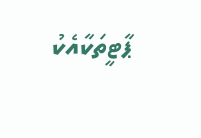ޕާޓީތަކާއެކު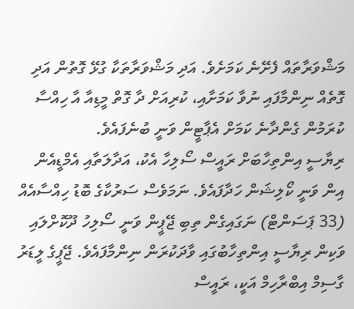މަޝްވަރާތައް ފެށޭނެ ކަމަށެވެ. އަދި މަޝްވަރާތަކާ ގުޅޭ ގޮތުން އަދި ގޮތެއް ނިންމާފައި ނުވާ ކަމަށާއި، ކުރިއަށް ދާ ގޮތް މީޑިއާ އާ ހިއްސާ ކުރަމުން ގެންދާނެ ކަމަށް އެޕާޓީން ވަނީ ބުނެފައެވެ.
ރިޔާސީ އިންތިހާބަށް ރައީސް ސޯލިހާ އެކު، އަދާލަތާއި އެމްޑީއެން އިން ވަނީ ކޯލިޝަން ހަދާފައެވެ. ނަމަވެސް ސަރުކާގެ ބޮޑު ހިއްސާއެއް (33 ޕަސަންޓް) ނަގައިގެން ތިބި ޖޭޕީން ވަނީ ސޯލިހު ދޫކޮށްލައި ވަކިން ރިޔާސީ އިންތިހާބުގައި ވާދަކުރަން ނިންމާފައެވެ. ޖޭޕީގެ ލީޑަރު ގާސިމް އިބްރާހިމް އަކީ، ރައީސް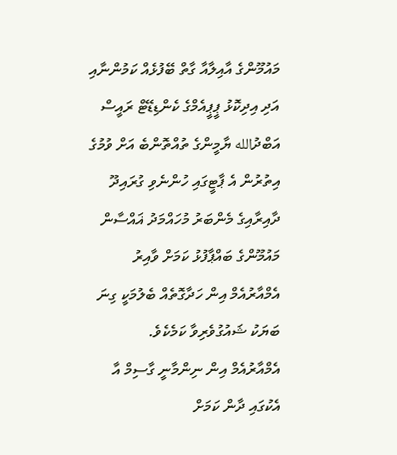މައުމޫންގެ އާއިލާއާ ގާތް ބޭފުޅެއް ކަމުންނާއި އަދި އިދިކޮޅު ޕީޕީއެމްގެ ކެންޑިޑޭޓް ރައީސް އަބްދުالله ޔާމީންގެ ތުއްތޮންބެ އަށް ވުމުގެ އިތުރުން އެ ޕާޓީގައި ހުންނެވި ގުރައިދޫ ދާއިރާއިގެ މެންބަރު މުހައްމަދު ޣައްސާން މައުމޫންގެ ބައްޕާފުޅު ކަމަށް ވާއިރު އެމްއާރުއެމް އިން ހަދާގޮތެއް ބެލުމަކީ ގިނަ ބަޔަކު ޝައުގުވެރިވާ ކަމެކެވެ.
އެމްއާރުއެމް އިން ނިންމާނީ ގާސިމް އާ އެކުގައި ދާން ކަމަށް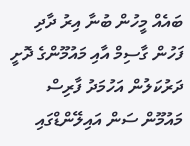ބައެއް މީހުން ބުނާ އިރު ދާދި ފަހުން ގާސިމް އާއި މައުމޫންގެ ދޮށީ ދަރުކަލުން އަހުމަދު ފާރިސް މައުމޫން ސަން އައިލޭންޑްގައި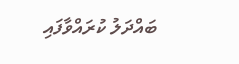ބައްދަލު ކުރައްވާފައި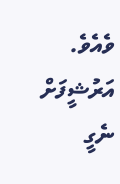ވެއެވެ.
އަރުޝީފަށް ނެގީ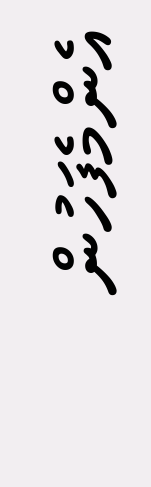އެންމެފަހުން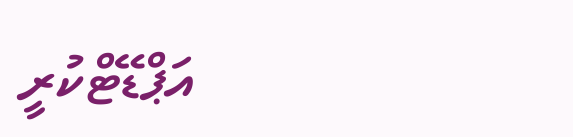އަޕްޑޭޓްކުރީ